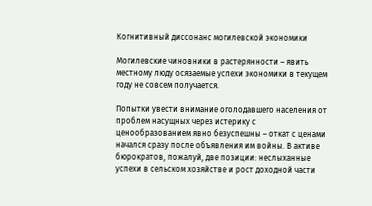Когнитивный диссонанс могилевской экономики

Могилевские чиновники в растерянности – явить местному люду осязаемые успехи экономики в текущем году не совсем получается.

Попытки увести внимание оголодавшего населения от проблем насущных через истерику с ценообразованием явно безуспешны – откат с ценами начался сразу после объявления им войны. В активе бюрократов, пожалуй, две позиции: неслыханные успехи в сельском хозяйстве и рост доходной части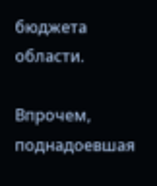бюджета области.

Впрочем, поднадоевшая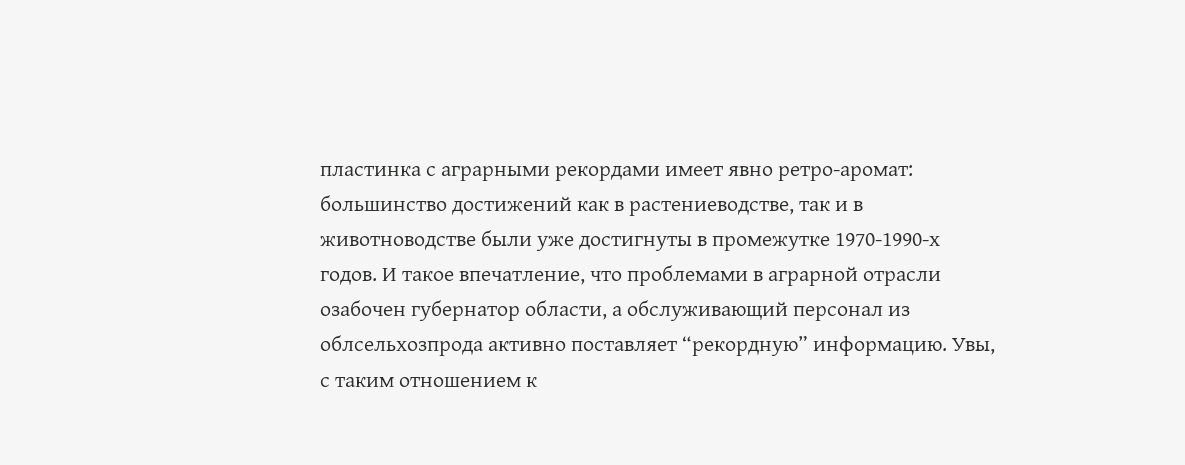пластинка с аграрными рекордами имеет явно ретро-аромат: большинство достижений как в растениеводстве, так и в животноводстве были уже достигнуты в промежутке 1970-1990-х годов. И такое впечатление, что проблемами в аграрной отрасли озабочен губернатор области, а обслуживающий персонал из облсельхозпрода активно поставляет “рекордную” информацию. Увы, с таким отношением к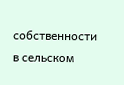собственности в сельском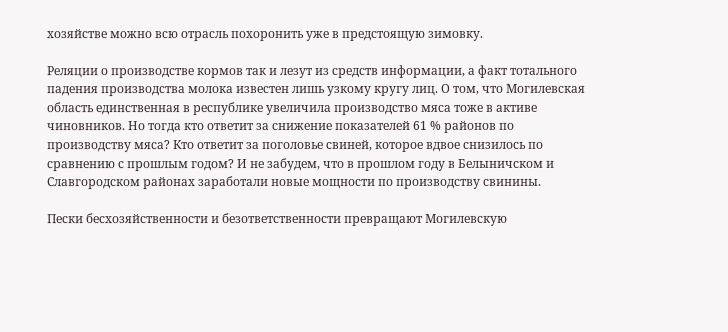хозяйстве можно всю отрасль похоронить уже в предстоящую зимовку.

Реляции о производстве кормов так и лезут из средств информации, а факт тотального падения производства молока известен лишь узкому кругу лиц. О том, что Могилевская область единственная в республике увеличила производство мяса тоже в активе чиновников. Но тогда кто ответит за снижение показателей 61 % районов по производству мяса? Кто ответит за поголовье свиней, которое вдвое снизилось по сравнению с прошлым годом? И не забудем, что в прошлом году в Белыничском и Славгородском районах заработали новые мощности по производству свинины.

Пески бесхозяйственности и безответственности превращают Могилевскую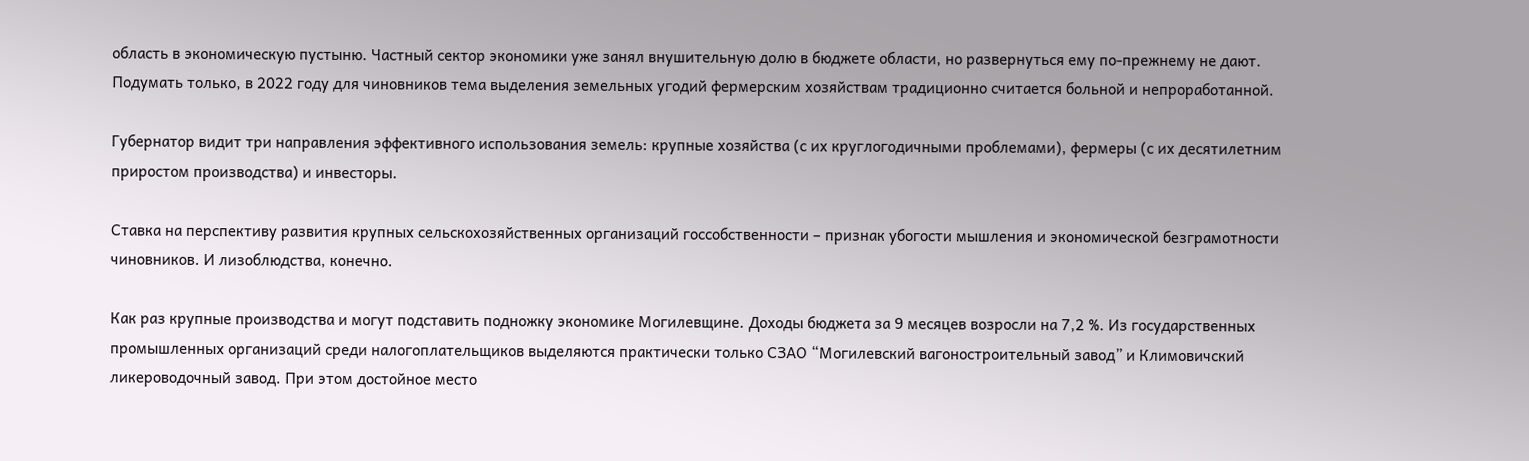область в экономическую пустыню. Частный сектор экономики уже занял внушительную долю в бюджете области, но развернуться ему по-прежнему не дают.  Подумать только, в 2022 году для чиновников тема выделения земельных угодий фермерским хозяйствам традиционно считается больной и непроработанной.

Губернатор видит три направления эффективного использования земель: крупные хозяйства (с их круглогодичными проблемами), фермеры (с их десятилетним приростом производства) и инвесторы.

Ставка на перспективу развития крупных сельскохозяйственных организаций госсобственности – признак убогости мышления и экономической безграмотности чиновников. И лизоблюдства, конечно.

Как раз крупные производства и могут подставить подножку экономике Могилевщине. Доходы бюджета за 9 месяцев возросли на 7,2 %. Из государственных промышленных организаций среди налогоплательщиков выделяются практически только СЗАО “Могилевский вагоностроительный завод” и Климовичский ликероводочный завод. При этом достойное место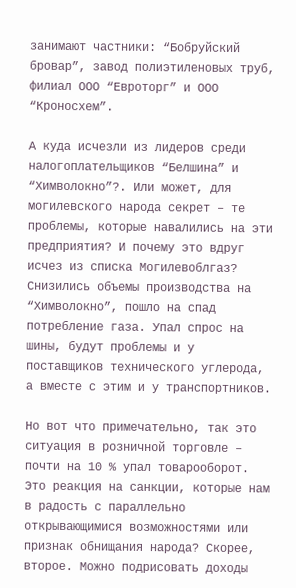занимают частники: “Бобруйский бровар”, завод полиэтиленовых труб, филиал ООО “Евроторг” и ООО “Кроносхем”.

А куда исчезли из лидеров среди налогоплательщиков “Белшина” и “Химволокно”?. Или может, для могилевского народа секрет – те проблемы, которые навалились на эти предприятия? И почему это вдруг исчез из списка Могилевоблгаз? Снизились объемы производства на “Химволокно”, пошло на спад потребление газа. Упал спрос на шины, будут проблемы и у поставщиков технического углерода, а вместе с этим и у транспортников.

Но вот что примечательно, так это ситуация в розничной торговле – почти на 10 % упал товарооборот. Это реакция на санкции, которые нам в радость с параллельно открывающимися возможностями или признак обнищания народа? Скорее, второе. Можно подрисовать доходы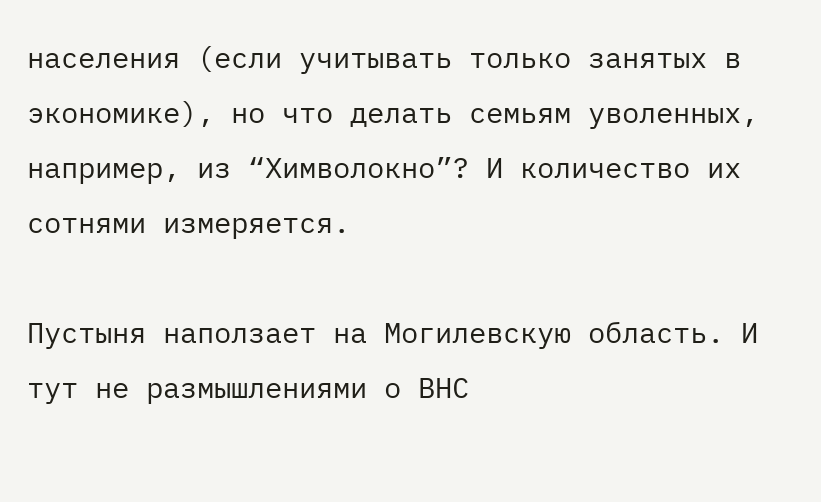населения (если учитывать только занятых в экономике), но что делать семьям уволенных, например, из “Химволокно”? И количество их сотнями измеряется.

Пустыня наползает на Могилевскую область. И тут не размышлениями о ВНС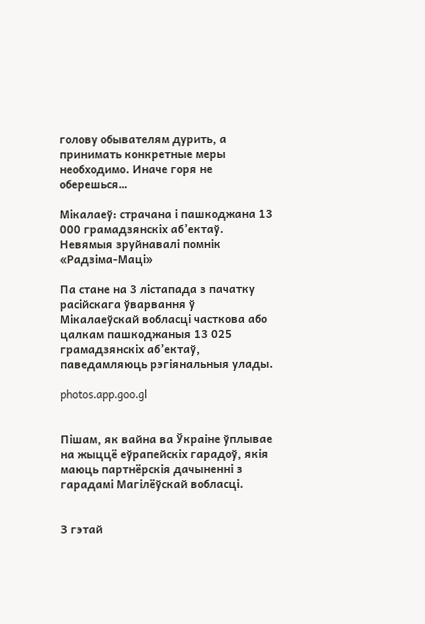голову обывателям дурить, а принимать конкретные меры необходимо. Иначе горя не оберешься…

Мікалаеў: страчана і пашкоджана 13 000 грамадзянскіх аб’ектаў. Невямыя зруйнавалі помнік «Радзіма-Маці»

Па стане на 3 лістапада з пачатку расійскага ўварвання ў Мікалаеўскай вобласці часткова або цалкам пашкоджаныя 13 025 грамадзянскіх аб’ектаў, паведамляюць рэгіянальныя улады.

photos.app.goo.gl


Пішам, як вайна ва Ўкраіне ўплывае на жыццё еўрапейскіх гарадоў, якія маюць партнёрскія дачыненні з гарадамі Магілёўскай вобласці.


З гэтай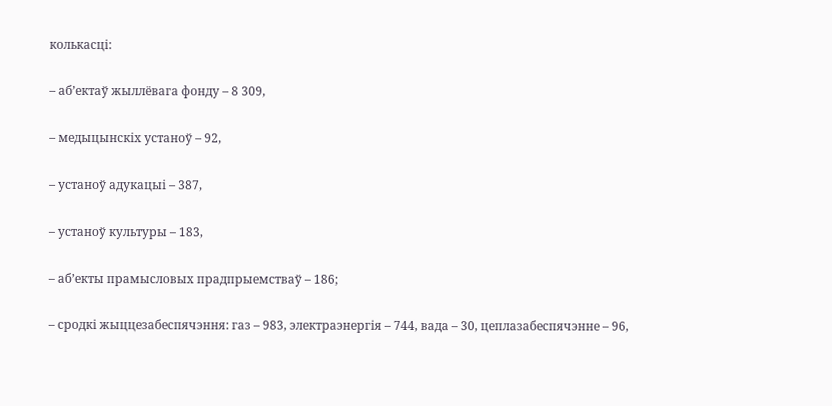колькасці:

– аб’ектаў жыллёвага фонду – 8 309,

– медыцынскіх устаноў – 92,

– устаноў адукацыі – 387,

– устаноў культуры – 183,

– аб’екты прамысловых прадпрыемстваў – 186;

– сродкі жыццезабеспячэння: газ – 983, электраэнергія – 744, вада – 30, цеплазабеспячэнне – 96,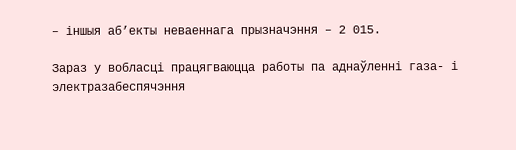– іншыя аб’екты неваеннага прызначэння – 2 015.

Зараз у вобласці працягваюцца работы па аднаўленні газа- і электразабеспячэння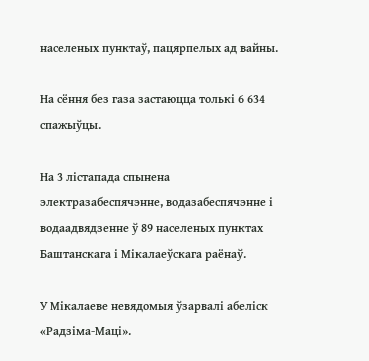населеных пунктаў, пацярпелых ад вайны.

На сёння без газа застаюцца толькі 6 634 спажыўцы.

На 3 лістапада спынена электразабеспячэнне, водазабеспячэнне і водаадвядзенне ў 89 населеных пунктах Баштанскага і Мікалаеўскага раёнаў.

У Мікалаеве невядомыя ўзарвалі абеліск «Радзіма-Маці».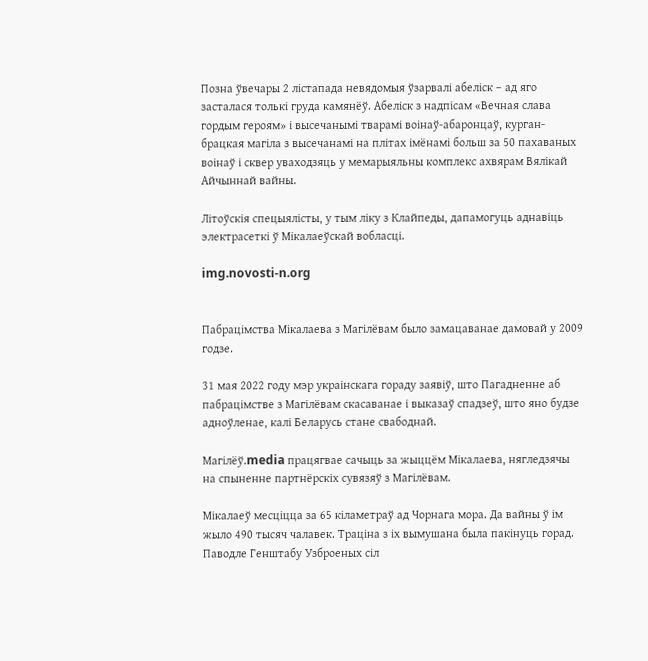Позна ўвечары 2 лістапада невядомыя ўзарвалі абеліск – ад яго засталася толькі груда камянёў. Абеліск з надпісам «Вечная слава гордым героям» і высечанымі тварамі воінаў-абаронцаў, курган-брацкая магіла з высечанамі на плітах імёнамі больш за 50 пахаваных воінаў і сквер уваходзяць у мемарыяльны комплекс ахвярам Вялікай Айчыннай вайны.

Літоўскія спецыялісты, у тым ліку з Клайпеды, дапамогуць аднавіць электрасеткі ў Мікалаеўскай вобласці.

img.novosti-n.org


Пабрацімства Мікалаева з Магілёвам было замацаванае дамовай у 2009 годзе.

31 мая 2022 году мэр украінскага гораду заявіў, што Пагадненне аб пабрацімстве з Магілёвам скасаванае і выказаў спадзеў, што яно будзе адноўленае, калі Беларусь стане свабоднай.

Магілёў.media працягвае сачыць за жыццём Мікалаева, нягледзячы на спыненне партнёрскіх сувязяў з Магілёвам.

Мікалаеў месціцца за 65 кіламетраў ад Чорнага мора. Да вайны ў ім жыло 490 тысяч чалавек. Траціна з іх вымушана была пакінуць горад. Паводле Генштабу Узброеных сіл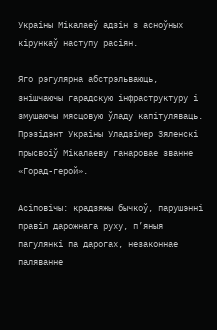Украіны Мікалаеў адзін з асноўных кірункаў наступу расіян.

Яго рэгулярна абстрэльваюць, знішчаючы гарадскую інфраструктуру і змушаючы мясцовую ўладу капітуляваць. Прэзідэнт Украіны Уладзімер Зяленскі прысвоіў Мікалаеву ганаровае званне «Горад-герой».

Асіповічы: крадзяжы бычкоў, парушэнні правіл дарожнага руху, п’яныя пагулянкі па дарогах, незаконнае паляванне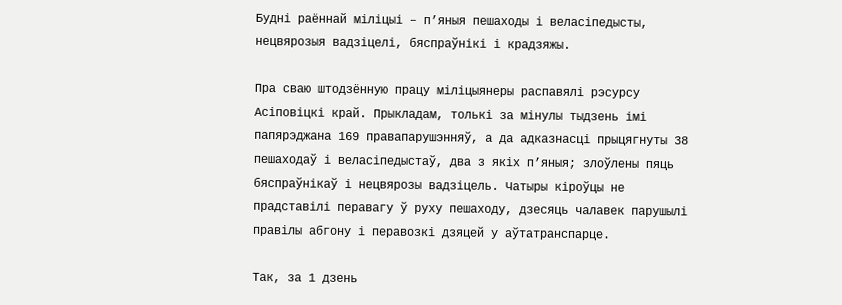Будні раённай міліцыі – п’яныя пешаходы і веласіпедысты, нецвярозыя вадзіцелі, бяспраўнікі і крадзяжы.

Пра сваю штодзённую працу міліцыянеры распавялі рэсурсу Асіповіцкі край. Прыкладам, толькі за мінулы тыдзень імі папярэджана 169 правапарушэнняў, а да адказнасці прыцягнуты 38 пешаходаў і веласіпедыстаў, два з якіх п’яныя; злоўлены пяць бяспраўнікаў і нецвярозы вадзіцель. Чатыры кіроўцы не прадставілі перавагу ў руху пешаходу, дзесяць чалавек парушылі правілы абгону і перавозкі дзяцей у аўтатранспарце.

Так, за 1 дзень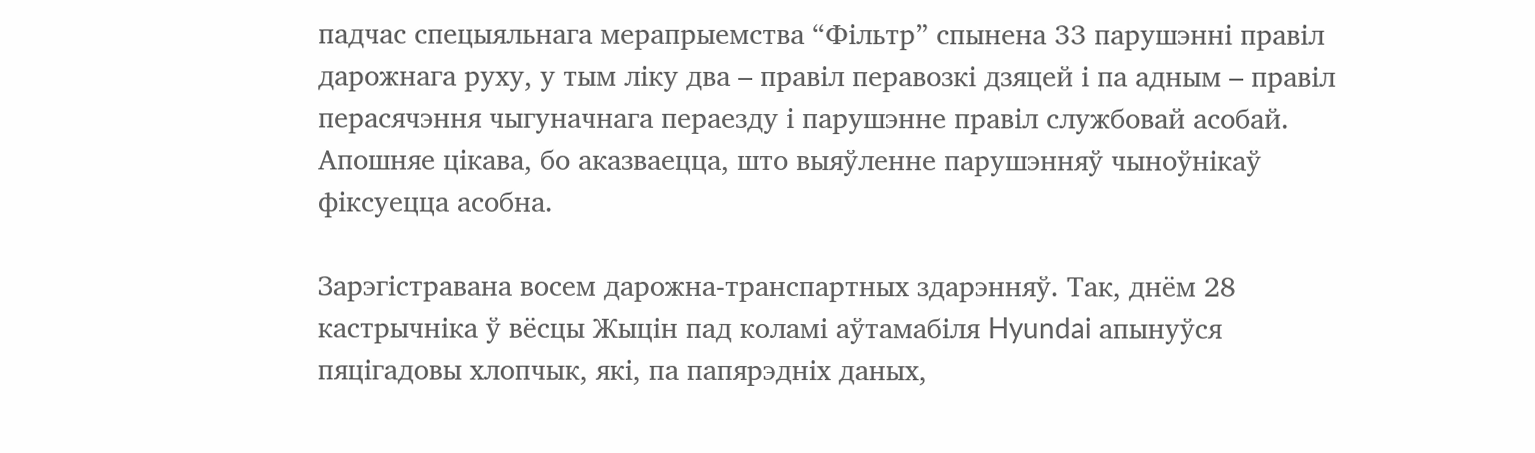падчас спецыяльнага мерапрыемства “Фільтр” спынена 33 парушэнні правіл дарожнага руху, у тым ліку два – правіл перавозкі дзяцей і па адным – правіл перасячэння чыгуначнага пераезду і парушэнне правіл службовай асобай. Апошняе цікава, бо аказваецца, што выяўленне парушэнняў чыноўнікаў фіксуецца асобна.

Зарэгістравана восем дарожна-транспартных здарэнняў. Так, днём 28 кастрычніка ў вёсцы Жыцін пад коламі аўтамабіля Hyundai апынуўся пяцігадовы хлопчык, які, па папярэдніх даных,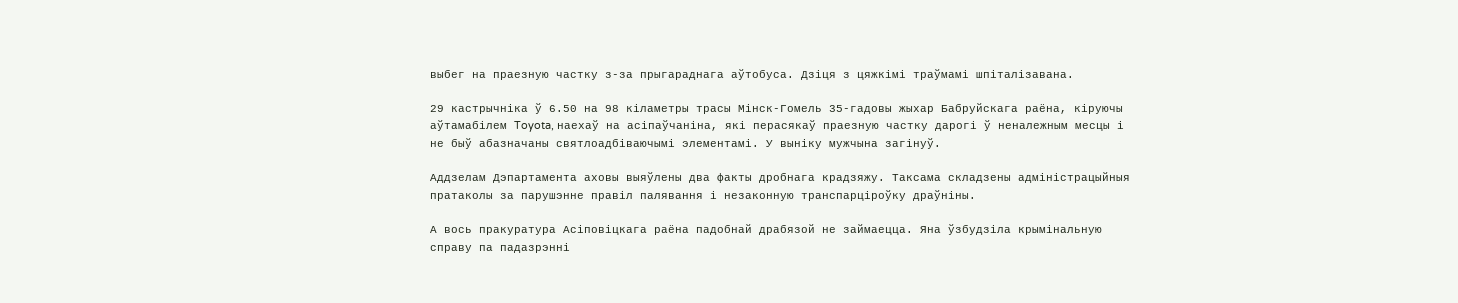выбег на праезную частку з-за прыгараднага аўтобуса. Дзіця з цяжкімі траўмамі шпіталізавана.

29 кастрычніка ў 6.50 на 98 кіламетры трасы Мінск-Гомель 35-гадовы жыхар Бабруйскага раёна, кіруючы аўтамабілем Toyota, наехаў на асіпаўчаніна, які перасякаў праезную частку дарогі ў неналежным месцы і не быў абазначаны святлоадбіваючымі элементамі. У выніку мужчына загінуў.

Аддзелам Дэпартамента аховы выяўлены два факты дробнага крадзяжу. Таксама складзены адміністрацыйныя пратаколы за парушэнне правіл палявання і незаконную транспарціроўку драўніны.

А вось пракуратура Асіповіцкага раёна падобнай драбязой не займаецца. Яна ўзбудзіла крымінальную справу па падазрэнні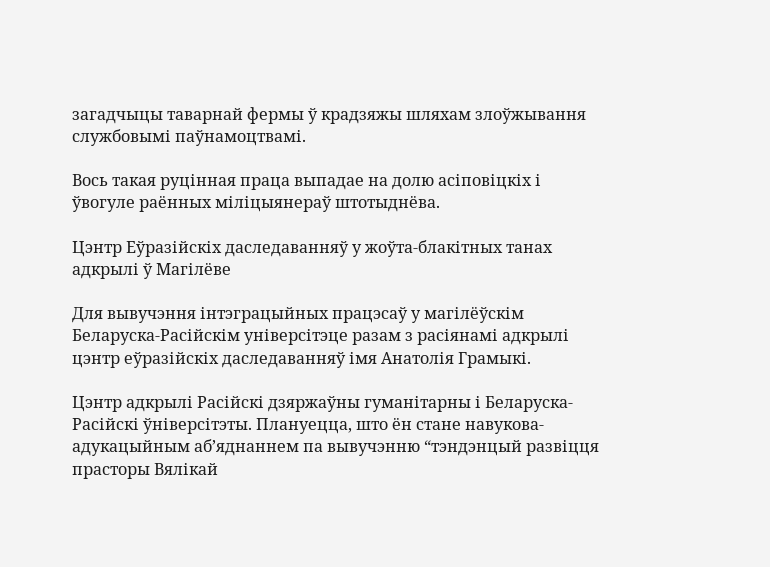загадчыцы таварнай фермы ў крадзяжы шляхам злоўжывання службовымі паўнамоцтвамі.

Вось такая руцінная праца выпадае на долю асіповіцкіх і ўвогуле раённых міліцыянераў штотыднёва.

Цэнтр Еўразійскіх даследаванняў у жоўта-блакітных танах адкрылі ў Магілёве

Для вывучэння інтэграцыйных працэсаў у магілёўскім Беларуска-Расійскім універсітэце разам з расіянамі адкрылі цэнтр еўразійскіх даследаванняў імя Анатолія Грамыкі.

Цэнтр адкрылі Расійскі дзяржаўны гуманітарны і Беларуска-Расійскі ўніверсітэты. Плануецца, што ён стане навукова-адукацыйным аб’яднаннем па вывучэнню “тэндэнцый развіцця прасторы Вялікай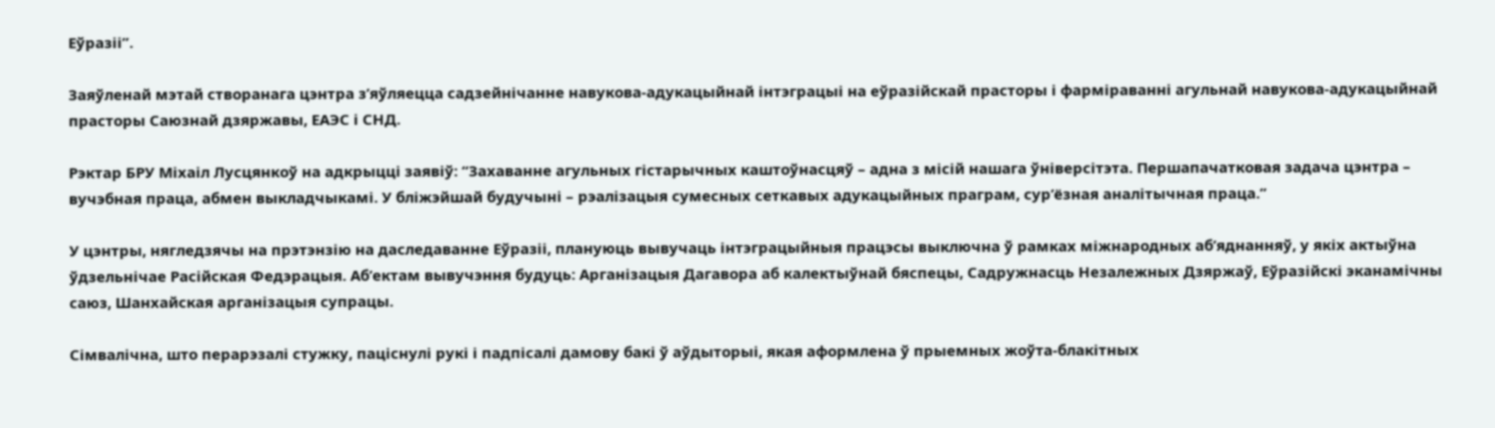Еўразіі”.

Заяўленай мэтай створанага цэнтра з’яўляецца садзейнічанне навукова-адукацыйнай інтэграцыі на еўразійскай прасторы і фарміраванні агульнай навукова-адукацыйнай прасторы Саюзнай дзяржавы, ЕАЭС і СНД.

Рэктар БРУ Міхаіл Лусцянкоў на адкрыцці заявіў: “Захаванне агульных гістарычных каштоўнасцяў – адна з місій нашага ўніверсітэта. Першапачатковая задача цэнтра – вучэбная праца, абмен выкладчыкамі. У бліжэйшай будучыні – рэалізацыя сумесных сеткавых адукацыйных праграм, сур’ёзная аналітычная праца.”

У цэнтры, нягледзячы на прэтэнзію на даследаванне Еўразіі, плануюць вывучаць інтэграцыйныя працэсы выключна ў рамках міжнародных аб’яднанняў, у якіх актыўна ўдзельнічае Расійская Федэрацыя. Аб’ектам вывучэння будуць: Арганізацыя Дагавора аб калектыўнай бяспецы, Садружнасць Незалежных Дзяржаў, Еўразійскі эканамічны саюз, Шанхайская арганізацыя супрацы.

Сімвалічна, што перарэзалі стужку, паціснулі рукі і падпісалі дамову бакі ў аўдыторыі, якая аформлена ў прыемных жоўта-блакітных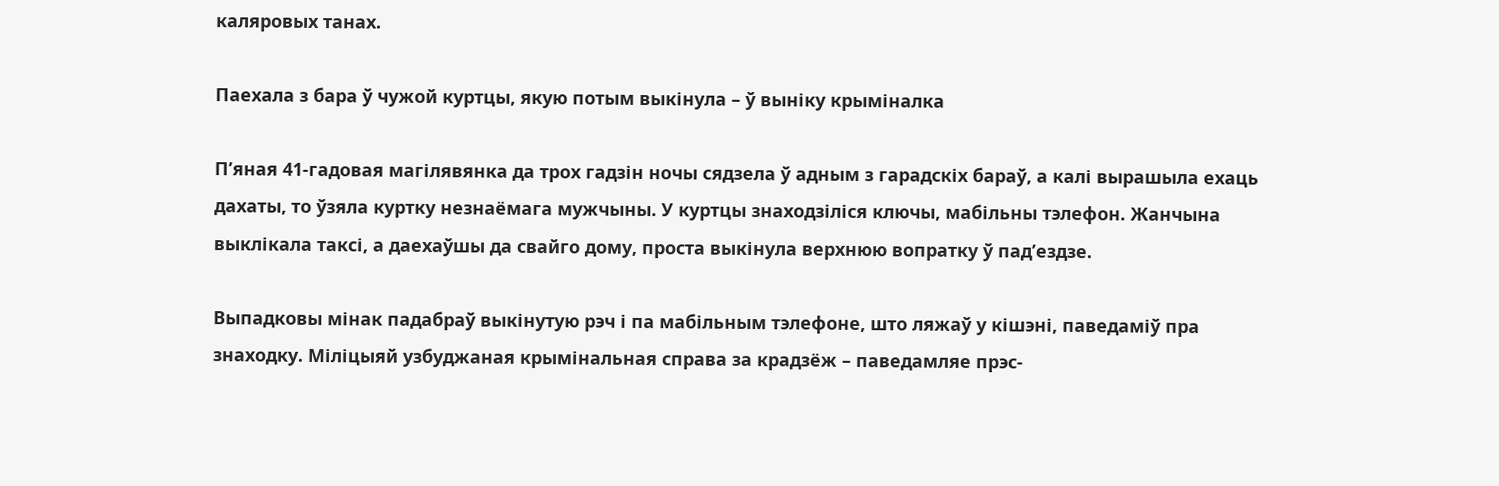каляровых танах.

Паехала з бара ў чужой куртцы, якую потым выкінула – ў выніку крыміналка

П’яная 41-гадовая магілявянка да трох гадзін ночы сядзела ў адным з гарадскіх бараў, а калі вырашыла ехаць дахаты, то ўзяла куртку незнаёмага мужчыны. У куртцы знаходзіліся ключы, мабільны тэлефон. Жанчына выклікала таксі, а даехаўшы да свайго дому, проста выкінула верхнюю вопратку ў пад’ездзе.

Выпадковы мінак падабраў выкінутую рэч і па мабільным тэлефоне, што ляжаў у кішэні, паведаміў пра знаходку. Міліцыяй узбуджаная крымінальная справа за крадзёж – паведамляе прэс-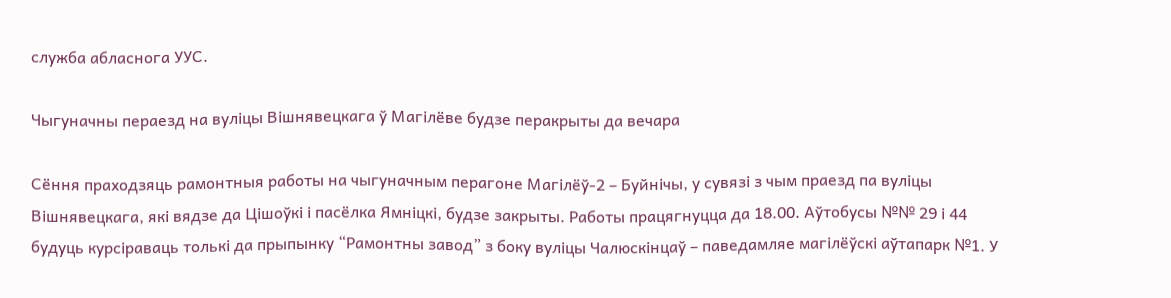служба абласнога УУС.

Чыгуначны пераезд на вуліцы Вішнявецкага ў Магілёве будзе перакрыты да вечара

Сёння праходзяць рамонтныя работы на чыгуначным перагоне Магілёў-2 – Буйнічы, у сувязі з чым праезд па вуліцы Вішнявецкага, які вядзе да Цішоўкі і пасёлка Ямніцкі, будзе закрыты. Работы працягнуцца да 18.00. Аўтобусы №№ 29 і 44 будуць курсіраваць толькі да прыпынку “Рамонтны завод” з боку вуліцы Чалюскінцаў – паведамляе магілёўскі аўтапарк №1. У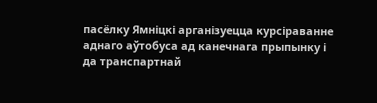пасёлку Ямніцкі арганізуецца курсіраванне аднаго аўтобуса ад канечнага прыпынку і да транспартнай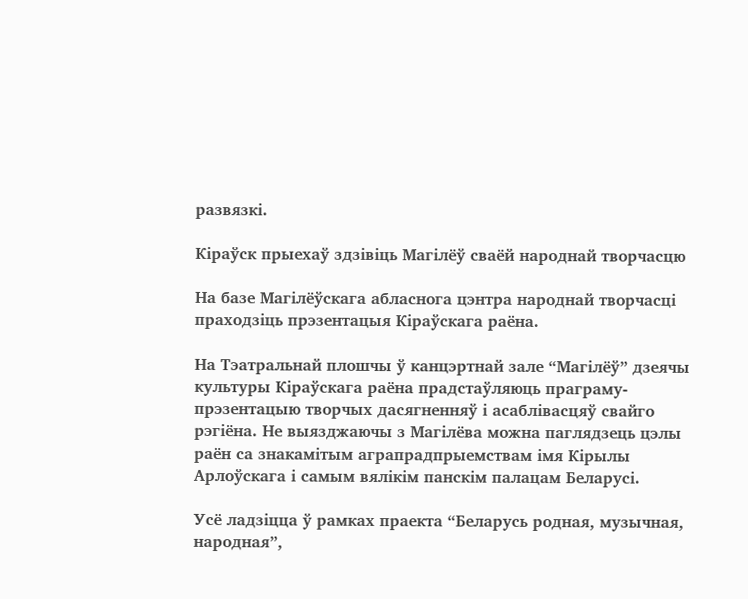развязкі.

Кіраўск прыехаў здзівіць Магілёў сваёй народнай творчасцю

На базе Магілёўскага абласнога цэнтра народнай творчасці праходзіць прэзентацыя Кіраўскага раёна.

На Тэатральнай плошчы ў канцэртнай зале “Магілёў” дзеячы культуры Кіраўскага раёна прадстаўляюць праграму-прэзентацыю творчых дасягненняў і асаблівасцяў свайго рэгіёна. Не выязджаючы з Магілёва можна паглядзець цэлы раён са знакамітым аграпрадпрыемствам імя Кірылы Арлоўскага і самым вялікім панскім палацам Беларусі.

Усё ладзіцца ў рамках праекта “Беларусь родная, музычная, народная”,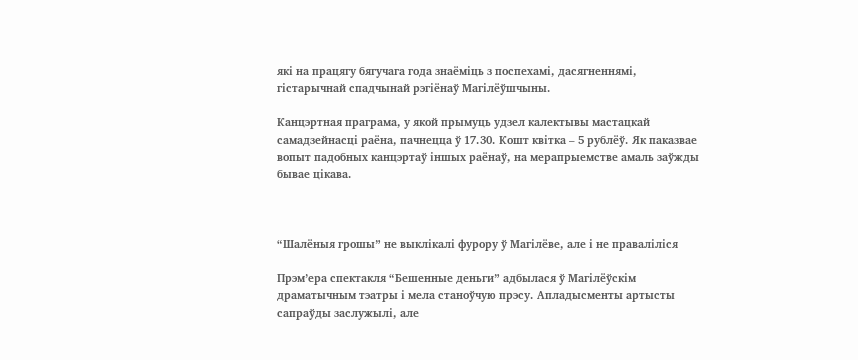які на працягу бягучага года знаёміць з поспехамі, дасягненнямі, гістарычнай спадчынай рэгіёнаў Магілёўшчыны.

Канцэртная праграма, у якой прымуць удзел калектывы мастацкай самадзейнасці раёна, пачнецца ў 17.30. Кошт квітка – 5 рублёў. Як паказвае вопыт падобных канцэртаў іншых раёнаў, на мерапрыемстве амаль заўжды бывае цікава.



“Шалёныя грошы” не выклікалі фурору ў Магілёве, але і не праваліліся

Прэм’ера спектакля “Бешенные деньги” адбылася ў Магілёўскім драматычным тэатры і мела станоўчую прэсу. Апладысменты артысты сапраўды заслужылі, але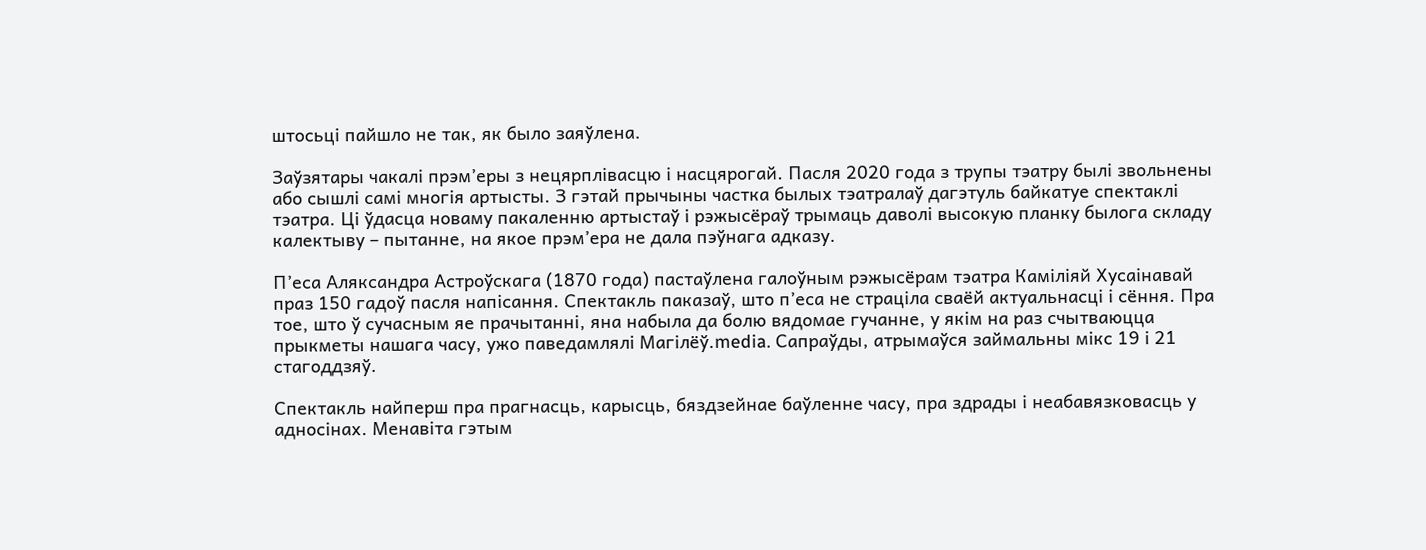штосьці пайшло не так, як было заяўлена.

Заўзятары чакалі прэм’еры з нецярплівасцю і насцярогай. Пасля 2020 года з трупы тэатру былі звольнены або сышлі самі многія артысты. З гэтай прычыны частка былых тэатралаў дагэтуль байкатуе спектаклі тэатра. Ці ўдасца новаму пакаленню артыстаў і рэжысёраў трымаць даволі высокую планку былога складу калектыву – пытанне, на якое прэм’ера не дала пэўнага адказу.

П’еса Аляксандра Астроўскага (1870 года) пастаўлена галоўным рэжысёрам тэатра Каміліяй Хусаінавай праз 150 гадоў пасля напісання. Спектакль паказаў, што п’еса не страціла сваёй актуальнасці і сёння. Пра тое, што ў сучасным яе прачытанні, яна набыла да болю вядомае гучанне, у якім на раз счытваюцца прыкметы нашага часу, ужо паведамлялі Магілёў.media. Сапраўды, атрымаўся займальны мікс 19 і 21 стагоддзяў.

Спектакль найперш пра прагнасць, карысць, бяздзейнае баўленне часу, пра здрады і неабавязковасць у адносінах. Менавіта гэтым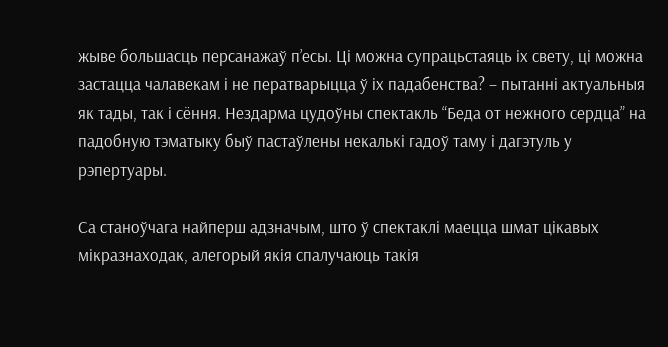жыве большасць персанажаў п’есы. Ці можна супрацьстаяць іх свету, ці можна застацца чалавекам і не ператварыцца ў іх падабенства? – пытанні актуальныя як тады, так і сёння. Нездарма цудоўны спектакль “Беда от нежного сердца” на падобную тэматыку быў пастаўлены некалькі гадоў таму і дагэтуль у рэпертуары.

Са станоўчага найперш адзначым, што ў спектаклі маецца шмат цікавых мікразнаходак, алегорый якія спалучаюць такія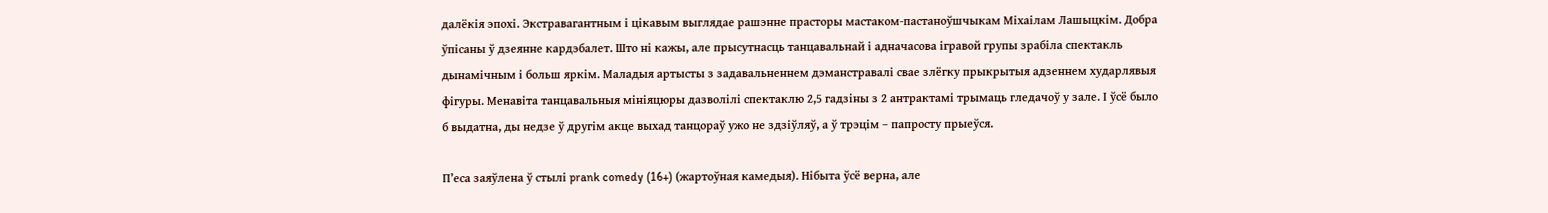далёкія эпохі. Экстравагантным і цікавым выглядае рашэнне прасторы мастаком-пастаноўшчыкам Міхаілам Лашыцкім. Добра ўпісаны ў дзеянне кардэбалет. Што ні кажы, але прысутнасць танцавальнай і адначасова ігравой групы зрабіла спектакль дынамічным і больш яркім. Маладыя артысты з задавальненнем дэманстравалі свае злёгку прыкрытыя адзеннем хударлявыя фігуры. Менавіта танцавальныя мініяцюры дазволілі спектаклю 2,5 гадзіны з 2 антрактамі трымаць гледачоў у зале. І ўсё было б выдатна, ды недзе ў другім акце выхад танцораў ужо не здзіўляў, а ў трэцім – папросту прыеўся.

П’еса заяўлена ў стылі prank comedy (16+) (жартоўная камедыя). Нібыта ўсё верна, але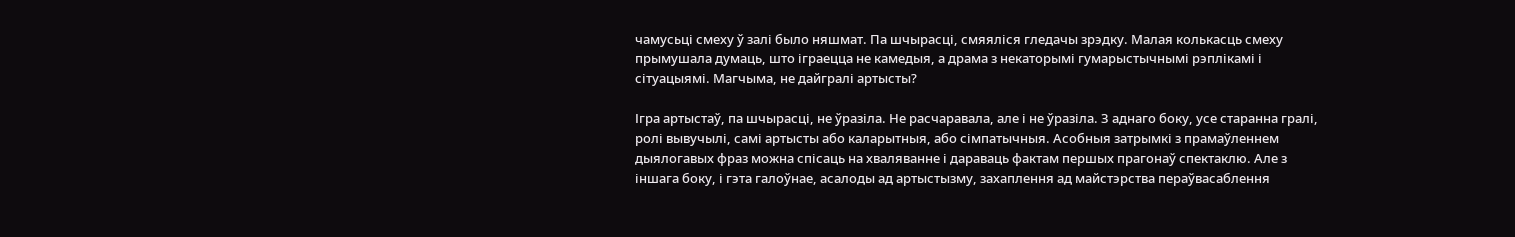чамусьці смеху ў залі было няшмат. Па шчырасці, смяяліся гледачы зрэдку. Малая колькасць смеху прымушала думаць, што іграецца не камедыя, а драма з некаторымі гумарыстычнымі рэплікамі і сітуацыямі. Магчыма, не дайгралі артысты?

Ігра артыстаў, па шчырасці, не ўразіла. Не расчаравала, але і не ўразіла. З аднаго боку, усе старанна гралі, ролі вывучылі, самі артысты або каларытныя, або сімпатычныя. Асобныя затрымкі з прамаўленнем дыялогавых фраз можна спісаць на хваляванне і дараваць фактам першых прагонаў спектаклю. Але з іншага боку, і гэта галоўнае, асалоды ад артыстызму, захаплення ад майстэрства пераўвасаблення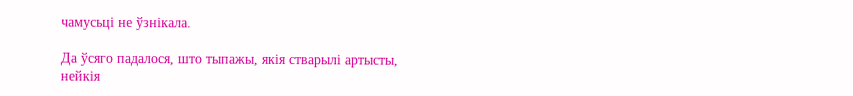чамусьці не ўзнікала.

Да ўсяго падалося, што тыпажы, якія стварылі артысты, нейкія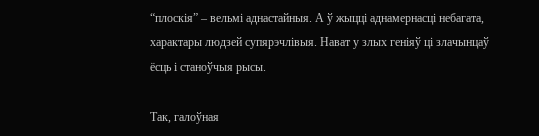“плоскія” – вельмі аднастайныя. А ў жыцці аднамернасці небагата, характары людзей супярэчлівыя. Нават у злых геніяў ці злачынцаў ёсць і станоўчыя рысы.

Так, галоўная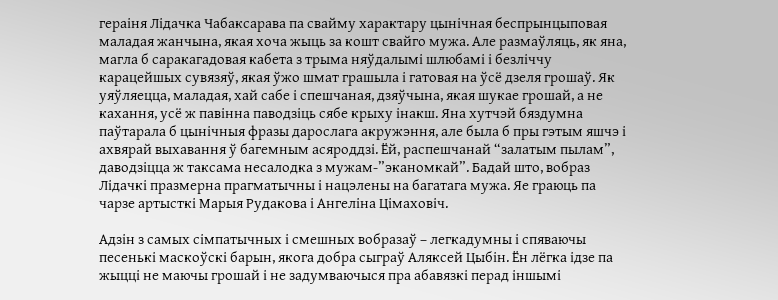гераіня Лідачка Чабаксарава па свайму характару цынічная беспрынцыповая маладая жанчына, якая хоча жыць за кошт свайго мужа. Але размаўляць, як яна, магла б саракагадовая кабета з трыма няўдалымі шлюбамі і безліччу карацейшых сувязяў, якая ўжо шмат грашыла і гатовая на ўсё дзеля грошаў. Як уяўляецца, маладая, хай сабе і спешчаная, дзяўчына, якая шукае грошай, а не кахання, усё ж павінна паводзіць сябе крыху інакш. Яна хутчэй бяздумна паўтарала б цынічныя фразы дарослага акружэння, але была б пры гэтым яшчэ і ахвярай выхавання ў багемным асяроддзі. Ёй, распешчанай “залатым пылам”, даводзіцца ж таксама несалодка з мужам-”эканомкай”. Бадай што, вобраз Лідачкі празмерна прагматычны і нацэлены на багатага мужа. Яе граюць па чарзе артысткі Марыя Рудакова і Ангеліна Цімаховіч.

Адзін з самых сімпатычных і смешных вобразаў – легкадумны і спяваючы песенькі маскоўскі барын, якога добра сыграў Аляксей Цыбін. Ён лёгка ідзе па жыцці не маючы грошай і не задумваючыся пра абавязкі перад іншымі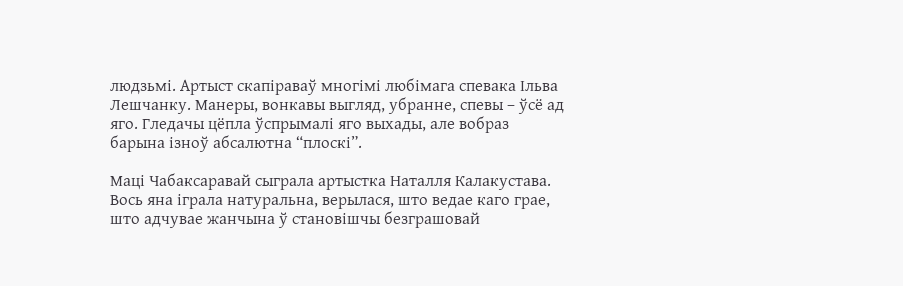людзьмі. Артыст скапіраваў многімі любімага спевака Ільва Лешчанку. Манеры, вонкавы выгляд, убранне, спевы – ўсё ад яго. Гледачы цёпла ўспрымалі яго выхады, але вобраз барына ізноў абсалютна “плоскі”.

Маці Чабаксаравай сыграла артыстка Наталля Калакустава. Вось яна іграла натуральна, верылася, што ведае каго грае, што адчувае жанчына ў становішчы безграшовай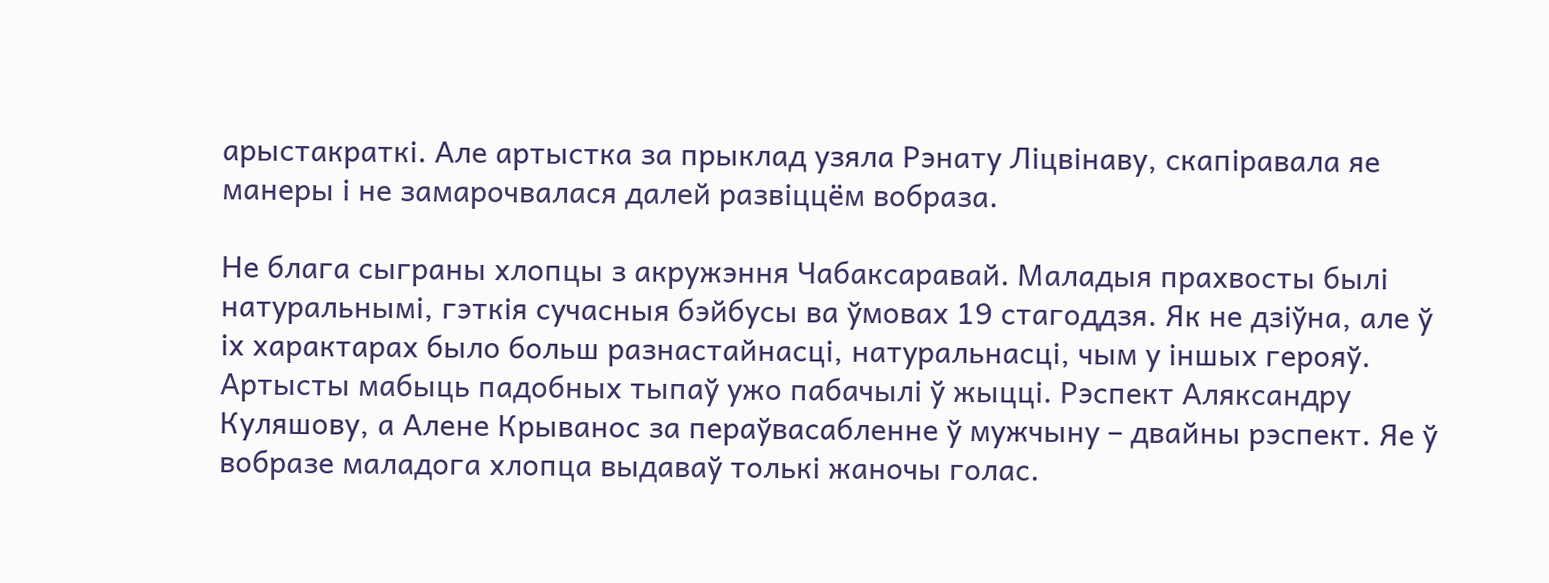арыстакраткі. Але артыстка за прыклад узяла Рэнату Ліцвінаву, скапіравала яе манеры і не замарочвалася далей развіццём вобраза.

Не блага сыграны хлопцы з акружэння Чабаксаравай. Маладыя прахвосты былі натуральнымі, гэткія сучасныя бэйбусы ва ўмовах 19 стагоддзя. Як не дзіўна, але ў іх характарах было больш разнастайнасці, натуральнасці, чым у іншых герояў. Артысты мабыць падобных тыпаў ужо пабачылі ў жыцці. Рэспект Аляксандру Куляшову, а Алене Крыванос за пераўвасабленне ў мужчыну – двайны рэспект. Яе ў вобразе маладога хлопца выдаваў толькі жаночы голас.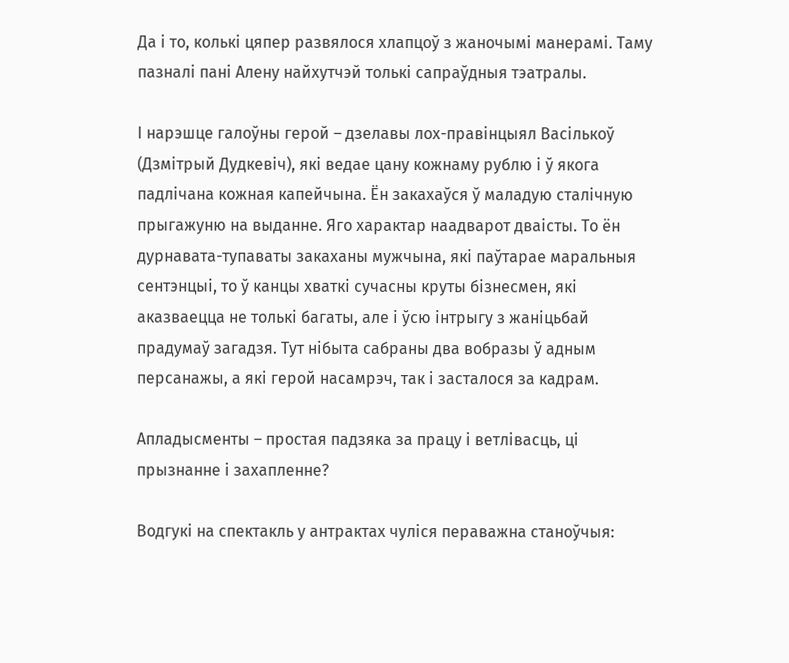Да і то, колькі цяпер развялося хлапцоў з жаночымі манерамі. Таму пазналі пані Алену найхутчэй толькі сапраўдныя тэатралы.

І нарэшце галоўны герой – дзелавы лох-правінцыял Васількоў (Дзмітрый Дудкевіч), які ведае цану кожнаму рублю і ў якога падлічана кожная капейчына. Ён закахаўся ў маладую сталічную прыгажуню на выданне. Яго характар наадварот дваісты. То ён дурнавата-тупаваты закаханы мужчына, які паўтарае маральныя сентэнцыі, то ў канцы хваткі сучасны круты бізнесмен, які аказваецца не толькі багаты, але і ўсю інтрыгу з жаніцьбай прадумаў загадзя. Тут нібыта сабраны два вобразы ў адным персанажы, а які герой насамрэч, так і засталося за кадрам.

Апладысменты – простая падзяка за працу і ветлівасць, ці прызнанне і захапленне?

Водгукі на спектакль у антрактах чуліся пераважна станоўчыя: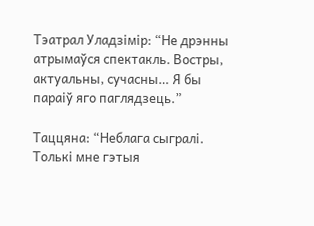Тэатрал Уладзімір: “Не дрэнны атрымаўся спектакль. Востры, актуальны, сучасны… Я бы параіў яго паглядзець.”

Таццяна: “Неблага сыгралі. Толькі мне гэтыя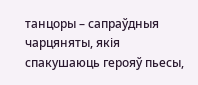танцоры – сапраўдныя чарцяняты, якія спакушаюць герояў пьесы,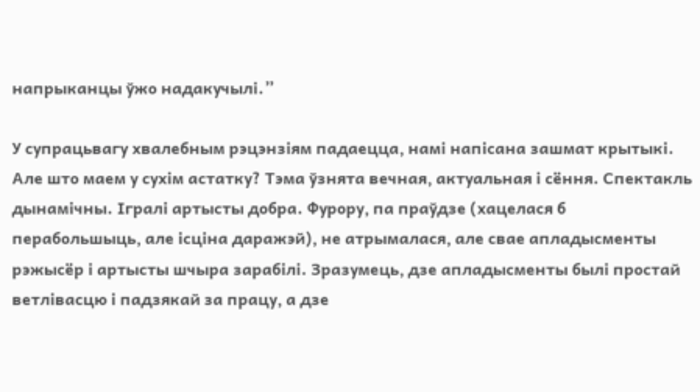напрыканцы ўжо надакучылі.”

У супрацьвагу хвалебным рэцэнзіям падаецца, намі напісана зашмат крытыкі. Але што маем у сухім астатку? Тэма ўзнята вечная, актуальная і сёння. Спектакль дынамічны. Ігралі артысты добра. Фурору, па праўдзе (хацелася б перабольшыць, але ісціна даражэй), не атрымалася, але свае апладысменты рэжысёр і артысты шчыра зарабілі. Зразумець, дзе апладысменты былі простай ветлівасцю і падзякай за працу, а дзе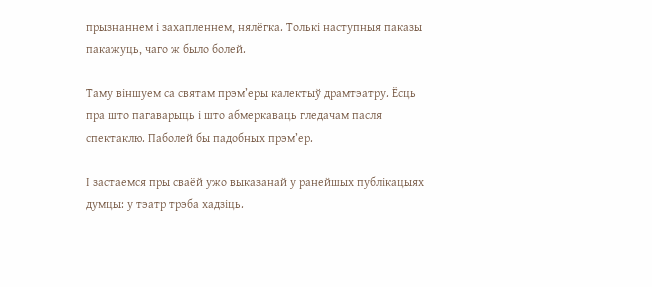прызнаннем і захапленнем, нялёгка. Толькі наступныя паказы пакажуць, чаго ж было болей.

Таму віншуем са святам прэм’еры калектыў драмтэатру. Ёсць пра што пагаварыць і што абмеркаваць гледачам пасля спектаклю. Паболей бы падобных прэм’ер.

І застаемся пры сваёй ужо выказанай у ранейшых публікацыях думцы: у тэатр трэба хадзіць.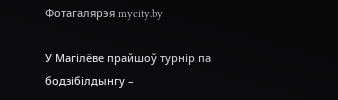Фотагалярэя mycity.by

У Магілёве прайшоў турнір па бодзібілдынгу –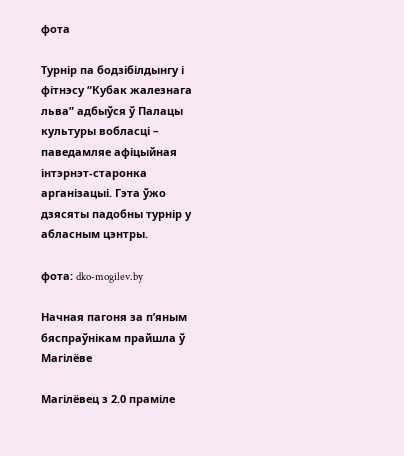фота

Турнір па бодзібілдынгу і фітнэсу “Кубак жалезнага льва” адбыўся ў Палацы культуры вобласці – паведамляе афіцыйная інтэрнэт-старонка арганізацыі. Гэта ўжо дзясяты падобны турнір у абласным цэнтры.

фота: dko-mogilev.by

Начная пагоня за п’яным бяспраўнікам прайшла ў Магілёве

Магілёвец з 2.0 праміле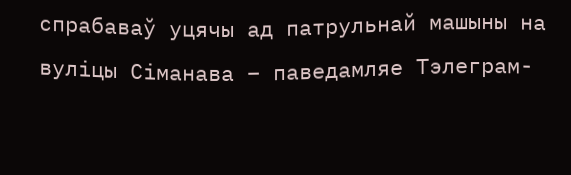спрабаваў уцячы ад патрульнай машыны на вуліцы Сіманава – паведамляе Тэлеграм-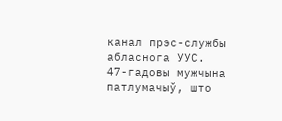канал прэс-службы абласнога УУС. 47-гадовы мужчына патлумачыў, што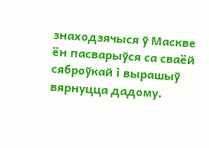знаходзячыся ў Маскве ён пасварыўся са сваёй сяброўкай і вырашыў вярнуцца дадому.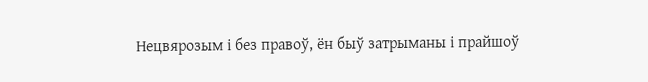Нецвярозым і без правоў, ён быў затрыманы і прайшоў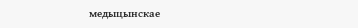медыцынскае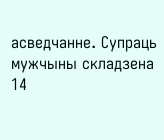асведчанне. Супраць мужчыны складзена 14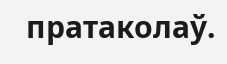пратаколаў.